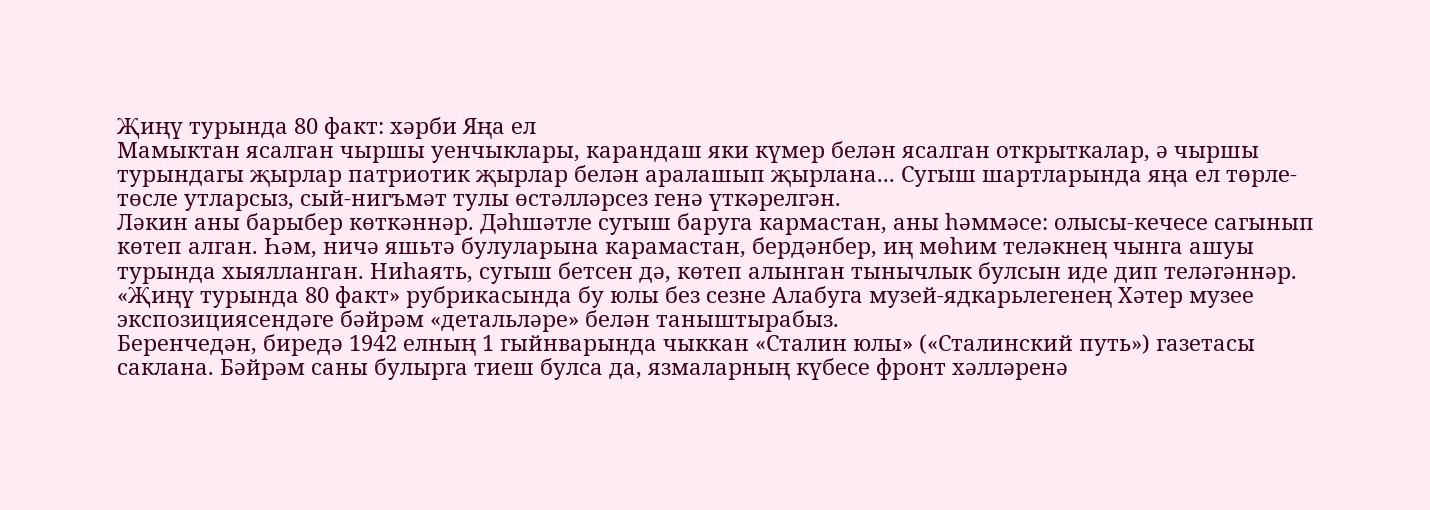Җиңү турында 80 факт: хәрби Яңа ел
Мамыктан ясалган чыршы уенчыклары, карандаш яки күмер белән ясалган открыткалар, ә чыршы турындагы җырлар патриотик җырлар белән аралашып җырлана... Сугыш шартларында яңа ел төрле-төсле утларсыз, сый-нигъмәт тулы өстәлләрсез генә үткәрелгән.
Ләкин аны барыбер көткәннәр. Дәһшәтле сугыш баруга кармастан, аны һәммәсе: олысы-кечесе сагынып көтеп алган. Һәм, ничә яшьтә булуларына карамастан, бердәнбер, иң мөһим теләкнең чынга ашуы турында хыялланган. Ниһаять, сугыш бетсен дә, көтеп алынган тынычлык булсын иде дип теләгәннәр. «Җиңү турында 80 факт» рубрикасында бу юлы без сезне Алабуга музей-ядкарьлегенең Хәтер музее экспозициясендәге бәйрәм «детальләре» белән таныштырабыз.
Беренчедән, биредә 1942 елның 1 гыйнварында чыккан «Сталин юлы» («Сталинский путь») газетасы саклана. Бәйрәм саны булырга тиеш булса да, язмаларның күбесе фронт хәлләренә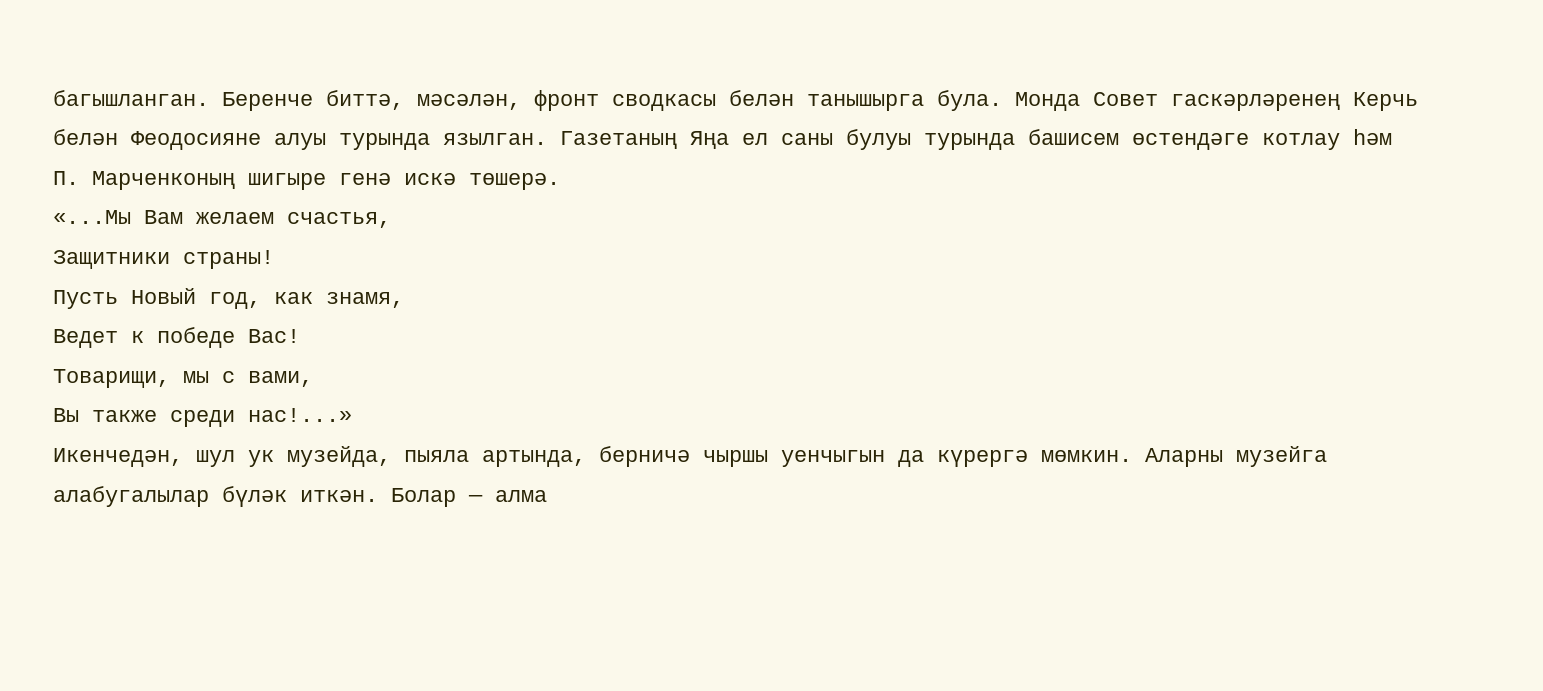багышланган. Беренче биттә, мәсәлән, фронт сводкасы белән танышырга була. Монда Совет гаскәрләренең Керчь белән Феодосияне алуы турында язылган. Газетаның Яңа ел саны булуы турында башисем өстендәге котлау һәм П. Марченконың шигыре генә искә төшерә.
«...Мы Вам желаем счастья,
Защитники страны!
Пусть Новый год, как знамя,
Ведет к победе Вас!
Товарищи, мы с вами,
Вы также среди нас!...»
Икенчедән, шул ук музейда, пыяла артында, берничә чыршы уенчыгын да күрергә мөмкин. Аларны музейга алабугалылар бүләк иткән. Болар — алма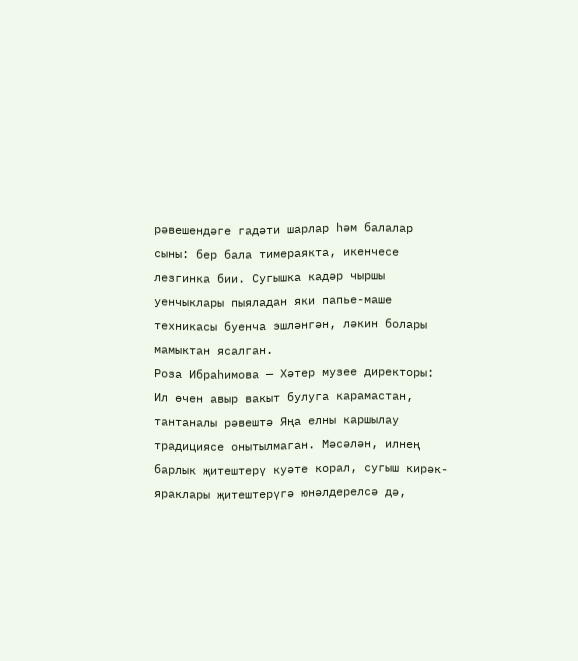рәвешендәге гадәти шарлар һәм балалар сыны: бер бала тимераякта, икенчесе лезгинка бии. Сугышка кадәр чыршы уенчыклары пыяладан яки папье-маше техникасы буенча эшләнгән, ләкин болары мамыктан ясалган.
Роза Ибраһимова — Хәтер музее директоры: Ил өчен авыр вакыт булуга карамастан, тантаналы рәвештә Яңа елны каршылау традициясе онытылмаган. Мәсәлән, илнең барлык җитештерү куәте корал, сугыш кирәк-яраклары җитештерүгә юнәлдерелсә дә,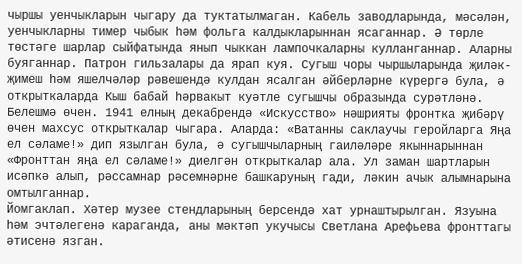чыршы уенчыкларын чыгару да туктатылмаган. Кабель заводларында, мәсәлән, уенчыкларны тимер чыбык һәм фольга калдыкларыннан ясаганнар. Ә төрле төстәге шарлар сыйфатында янып чыккан лампочкаларны кулланганнар. Аларны буяганнар. Патрон гильзалары да ярап куя. Сугыш чоры чыршыларында җиләк-җимеш һәм яшелчәләр рәвешендә кулдан ясалган әйберләрне күрергә була, ә открыткаларда Кыш бабай һәрвакыт куәтле сугышчы образында сурәтләнә.
Белешмә өчен. 1941 елның декабрендә «Искусство» нәшрияты фронтка җибәрү өчен махсус открыткалар чыгара. Аларда: «Ватанны саклаучы геройларга Яңа ел сәламе!» дип язылган була, ә сугышчыларның гаиләләре якыннарыннан «Фронттан яңа ел сәламе!» диелгән открыткалар ала. Ул заман шартларын исәпкә алып, рәссамнар рәсемнәрне башкаруның гади, ләкин ачык алымнарына омтылганнар.
Йомгаклап. Хәтер музее стендларының берсендә хат урнаштырылган. Язуына һәм эчтәлегенә караганда, аны мәктәп укучысы Светлана Арефьева фронттагы әтисенә язган.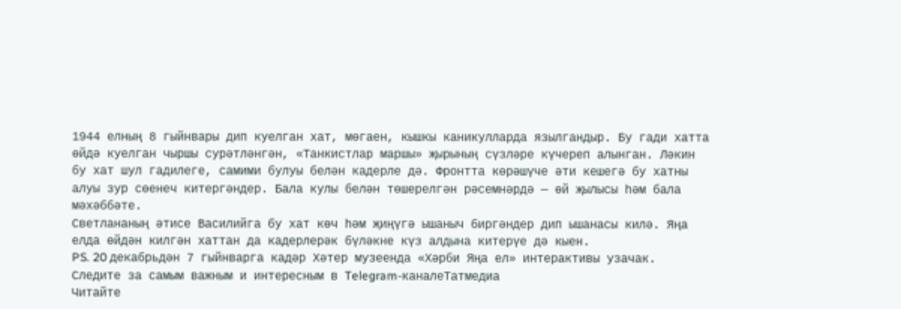1944 елның 8 гыйнвары дип куелган хат, мөгаен, кышкы каникулларда язылгандыр. Бу гади хатта өйдә куелган чыршы сурәтләнгән, «Танкистлар маршы» җырының сүзләре күчереп алынган. Ләкин бу хат шул гадилеге, самими булуы белән кадерле дә. Фронтта көрәшүче әти кешегә бу хатны алуы зур сөенеч китергәндер. Бала кулы белән төшерелгән рәсемнәрдә — өй җылысы һәм бала мәхәббәте.
Светлананың әтисе Василийга бу хат көч һәм җиңүгә ышаныч биргәндер дип ышанасы килә. Яңа елда өйдән килгән хаттан да кадерлерәк бүләкне күз алдына китерүе дә кыен.
PS. 20 декабрьдән 7 гыйнварга кадәр Хәтер музеенда «Хәрби Яңа ел» интерактивы узачак.
Следите за самым важным и интересным в Telegram-каналеТатмедиа
Читайте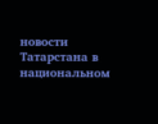новости Татарстана в национальном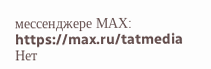мессенджере MАХ: https://max.ru/tatmedia
Нет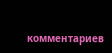комментариев